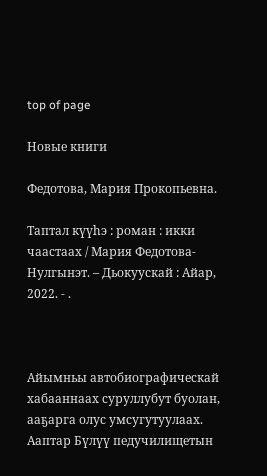top of page

Новые книги

Федотова, Мария Прокопьевна.

Таптал күүһэ : роман : икки чаастаах / Мария Федотова-Нулгынэт. – Дьокуускай : Айар, 2022. - .



Айымньы автобиографическай хабааннаах суруллубут буолан, ааҕарга олус умсугутуулаах. Ааптар Бүлүү педучилищетын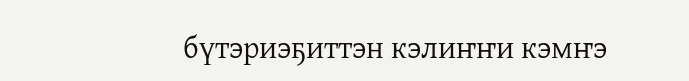бүтэриэҕиттэн кэлиҥҥи кэмҥэ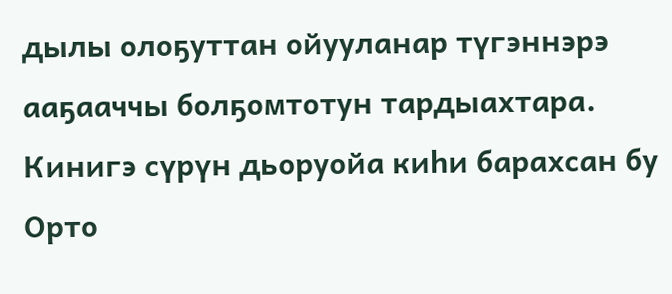дылы олоҕуттан ойууланар түгэннэрэ ааҕааччы болҕомтотун тардыахтара. Кинигэ сүрүн дьоруойа киһи барахсан бу Орто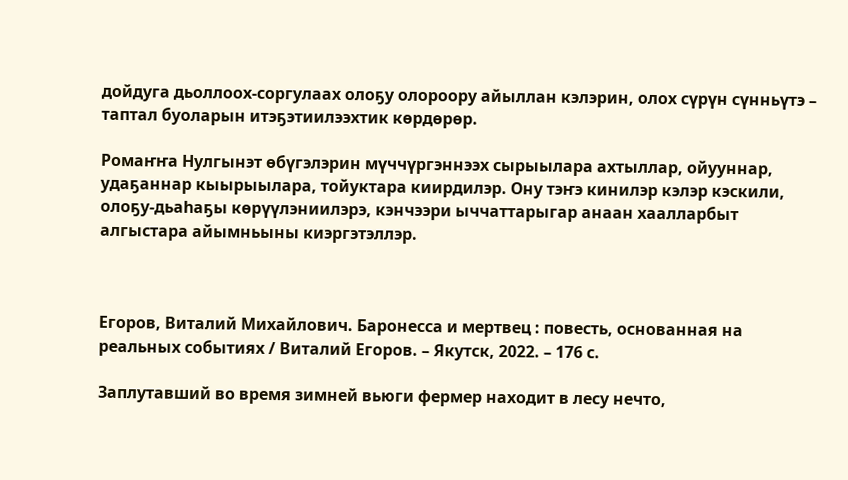дойдуга дьоллоох-соргулаах олоҕу олороору айыллан кэлэрин, олох сүрүн сүнньүтэ – таптал буоларын итэҕэтиилээхтик көрдөрөр.

Ромаҥҥа Нулгынэт өбүгэлэрин мүччүргэннээх сырыылара ахтыллар, ойууннар, удаҕаннар кыырыылара, тойуктара киирдилэр. Ону тэҥэ кинилэр кэлэр кэскили, олоҕу-дьаһаҕы көрүүлэниилэрэ, кэнчээри ыччаттарыгар анаан хаалларбыт алгыстара айымньыны киэргэтэллэр.



Егоров, Виталий Михайлович. Баронесса и мертвец : повесть, основанная на реальных событиях / Виталий Егоров. – Якутск, 2022. – 176 с.

Заплутавший во время зимней вьюги фермер находит в лесу нечто,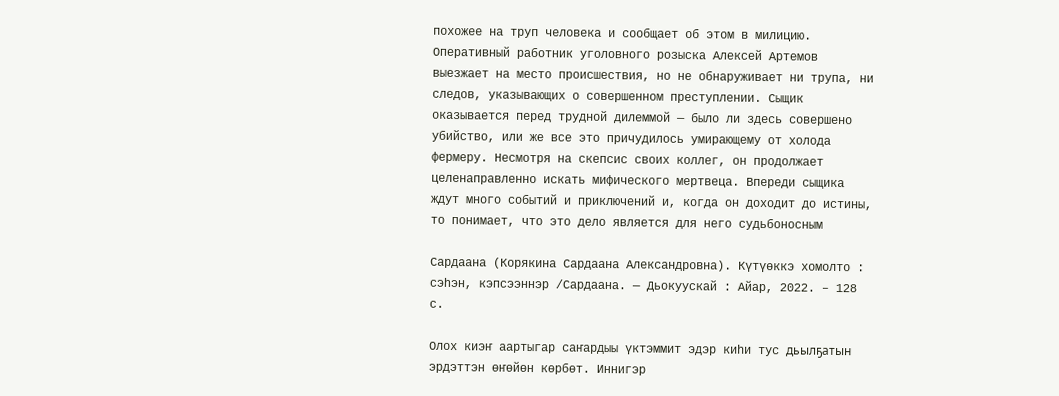похожее на труп человека и сообщает об этом в милицию. Оперативный работник уголовного розыска Алексей Артемов выезжает на место происшествия, но не обнаруживает ни трупа, ни следов, указывающих о совершенном преступлении. Сыщик оказывается перед трудной дилеммой — было ли здесь совершено убийство, или же все это причудилось умирающему от холода фермеру. Несмотря на скепсис своих коллег, он продолжает целенаправленно искать мифического мертвеца. Впереди сыщика ждут много событий и приключений и, когда он доходит до истины, то понимает, что это дело является для него судьбоносным

Сардаана (Корякина Сардаана Александровна). Күтүөккэ хомолто : сэһэн, кэпсээннэр /Сардаана. — Дьокуускай : Айар, 2022. – 128 с.

Олох киэҥ аартыгар саҥардыы үктэммит эдэр киһи тус дьылҕатын эрдэттэн өҥөйөн көрбөт. Иннигэр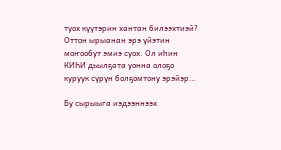туох күүтэрин хантан билээхтиэй? Оттон ырыанан эрэ үйэтин моҥообут эмиэ суох. Ол иһин КИҺИ дьылҕата уонна олоҕо куруук сүрүн болҕомтону эрэйэр…

Бу сырыыга иэдээннээх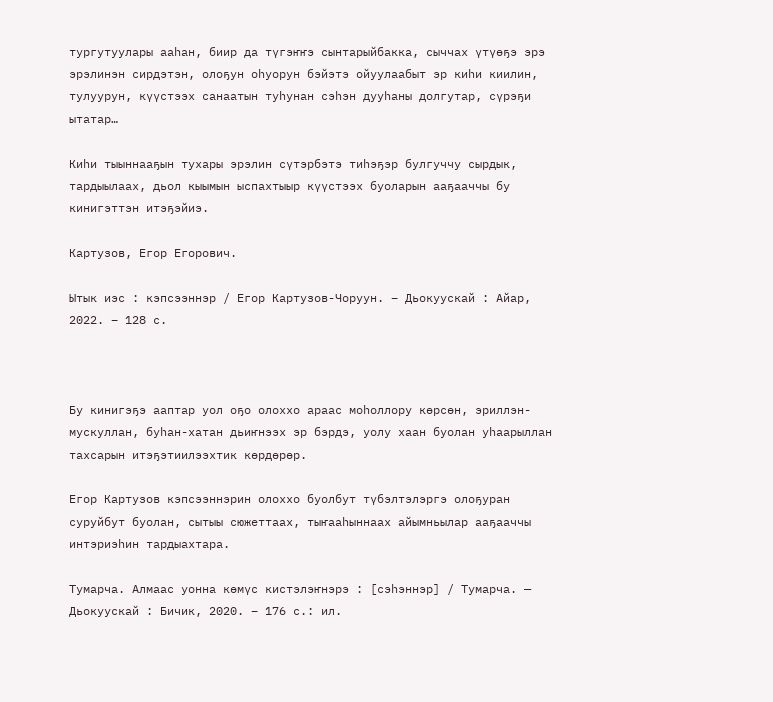тургутуулары ааһан, биир да түгэҥҥэ сынтарыйбакка, сыччах үтүөҕэ эрэ эрэлинэн сирдэтэн, олоҕун оһуорун бэйэтэ ойуулаабыт эр киһи киилин, тулуурун, күүстээх санаатын туһунан сэһэн дууһаны долгутар, сүрэҕи ытатар…

Киһи тыыннааҕын тухары эрэлин сүтэрбэтэ тиһэҕэр булгуччу сырдык, тардыылаах, дьол кыымын ыспахтыыр күүстээх буоларын ааҕааччы бу кинигэттэн итэҕэйиэ.

Картузов, Егор Егорович.

Ытык иэс : кэпсээннэр / Егор Картузов-Чоруун. – Дьокуускай : Айар, 2022. – 128 с.



Бу кинигэҕэ ааптар уол оҕо олоххо араас моһоллору көрсөн, эриллэн-мускуллан, буһан-хатан дьиҥнээх эр бэрдэ, уолу хаан буолан уһаарыллан тахсарын итэҕэтиилээхтик көрдөрөр.

Егор Картузов кэпсээннэрин олоххо буолбут түбэлтэлэргэ олоҕуран суруйбут буолан, сытыы сюжеттаах, тыҥааһыннаах айымньылар ааҕааччы интэриэһин тардыахтара.

Тумарча. Алмаас уонна көмүс кистэлэҥнэрэ : [сэһэннэр] / Тумарча. —  Дьокуускай : Бичик, 2020. – 176 с.: ил.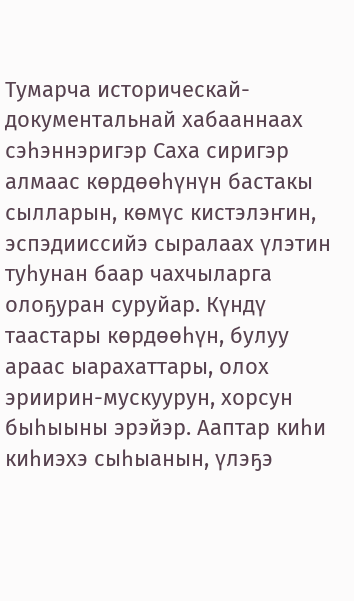Тумарча историческай-документальнай хабааннаах сэһэннэригэр Саха сиригэр алмаас көрдөөһүнүн бастакы сылларын, көмүс кистэлэҥин, эспэдииссийэ сыралаах үлэтин туһунан баар чахчыларга олоҕуран суруйар. Күндү таастары көрдөөһүн, булуу араас ыарахаттары, олох эриирин-мускуурун, хорсун быһыыны эрэйэр. Ааптар киһи киһиэхэ сыһыанын, үлэҕэ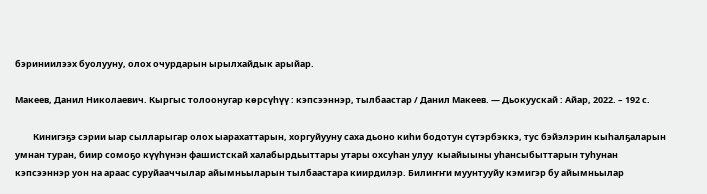бэриниилээх буолууну, олох очурдарын ырылхайдык арыйар.

Макеев, Данил Николаевич. Кыргыс толоонугар көрсүһүү : кэпсээннэр, тылбаастар / Данил Макеев. — Дьокуускай : Айар, 2022. – 192 с.

         Кинигэҕэ сэрии ыар сылларыгар олох ыарахаттарын, хоргуйууну саха дьоно киһи бодотун сүтэрбэккэ, тус бэйэлэрин кыһалҕаларын умнан туран, биир сомоҕо күүһүнэн фашистскай халабырдьыттары утары охсуһан улуу  кыайыыны уһансыбыттарын туһунан кэпсээннэр уон на араас суруйааччылар айымньыларын тылбаастара киирдилэр. Билиҥҥи муунтууйу кэмигэр бу айымньылар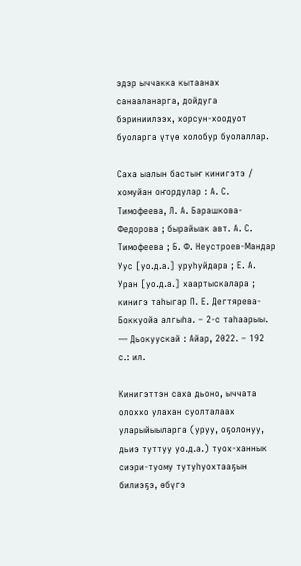эдэр ыччакка кытаанах санааланарга, дойдуга бэриниилээх, хорсун-хоодуот буоларга үтүө холобур буолаллар.

Саха ыалын бастыҥ кинигэтэ / хомуйан оҥордулар : А. С. Тимофеева, Л. А. Барашкова-Федорова ; бырайыак авт. А. С. Тимофеева ; Б. Ф. Неустроев-Мандар Уус [уо.д.а.] уруһуйдара ; Е. А. Уран [уо.д.а.] хаартыскалара ; кинигэ таһыгар П. Е. Дегтярева-Боккуойа алгыһа. – 2-с таһаарыы. — Дьокуускай : Айар, 2022. – 192 с.: ил.

Кинигэттэн саха дьоно, ыччата олоххо улахан суолталаах уларыйыыларга (уруу, оҕолонуу, дьиэ туттуу уо.д.а.) туох-ханнык сиэри-туому тутуһуохтааҕын билиэҕэ, өбүгэ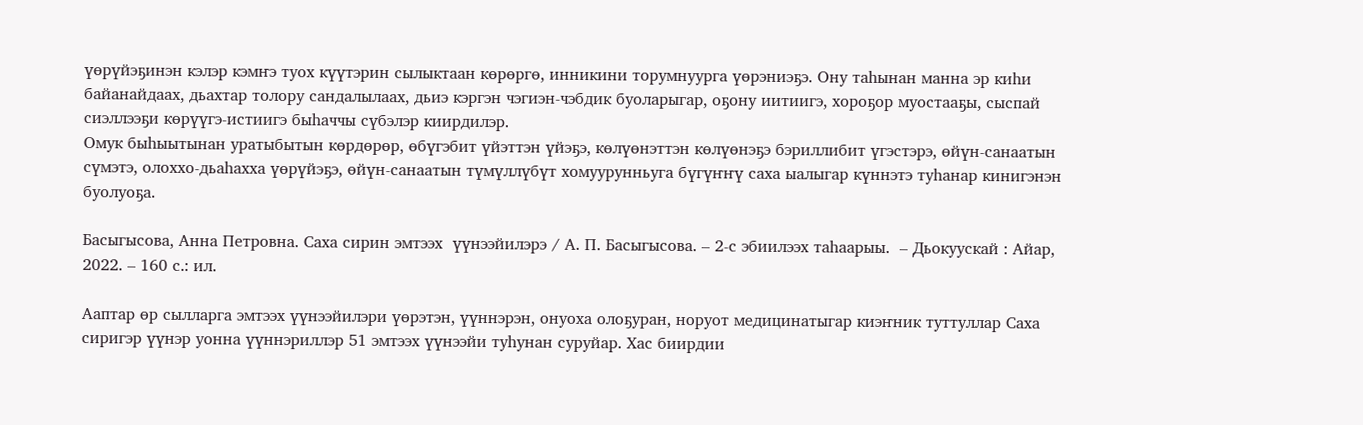үөрүйэҕинэн кэлэр кэмҥэ туох күүтэрин сылыктаан көрөргө, инникини торумнуурга үөрэниэҕэ. Ону таһынан манна эр киһи байанайдаах, дьахтар толору сандалылаах, дьиэ кэргэн чэгиэн-чэбдик буоларыгар, оҕону иитиигэ, хороҕор муостааҕы, сыспай сиэллээҕи көрүүгэ-истиигэ быһаччы сүбэлэр киирдилэр.
Омук быһыытынан уратыбытын көрдөрөр, өбүгэбит үйэттэн үйэҕэ, көлүөнэттэн көлүөнэҕэ бэриллибит үгэстэрэ, өйүн-санаатын сүмэтэ, олоххо-дьаһахха үөрүйэҕэ, өйүн-санаатын түмүллүбүт хомуурунньуга бүгүҥҥү саха ыалыгар күннэтэ туһанар кинигэнэн буолуоҕа.

Басыгысова, Анна Петровна. Саха сирин эмтээх  үүнээйилэрэ / А. П. Басыгысова. – 2-с эбиилээх таһаарыы.  – Дьокуускай : Айар, 2022. – 160 с.: ил.

Ааптар өр сылларга эмтээх үүнээйилэри үөрэтэн, үүннэрэн, онуоха олоҕуран, норуот медицинатыгар киэҥник туттуллар Саха сиригэр үүнэр уонна үүннэриллэр 51 эмтээх үүнээйи туһунан суруйар. Хас биирдии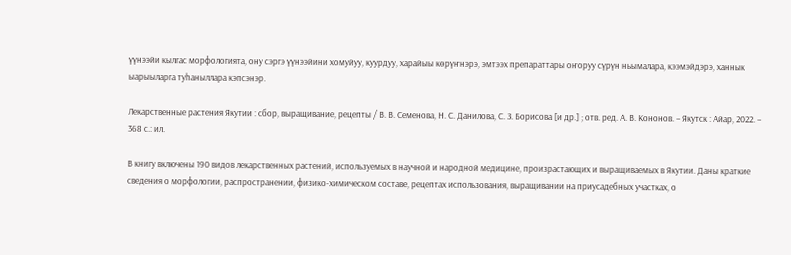үүнээйи кылгас морфологията, ону сэргэ үүнээйини хомуйуу, куурдуу, харайыы көрүҥнэрэ, эмтээх препараттары оҥоруу сүрүн ньымалара, кээмэйдэрэ, ханнык ыарыыларга туһаныллара кэпсэнэр.

Лекарственные растения Якутии : сбор, выращивание, рецепты / В. В. Семенова, Н. С. Данилова, С. З. Борисова [и др.] ; отв. ред. А. В. Кононов. – Якутск : Айар, 2022. – 368 с.: ил.

В книгу включены 190 видов лекарственных растений, используемых в научной и народной медицине, произрастающих и выращиваемых в Якутии. Даны краткие сведения о морфологии, распространении, физико-химическом составе, рецептах использования, выращивании на приусадебных участках, о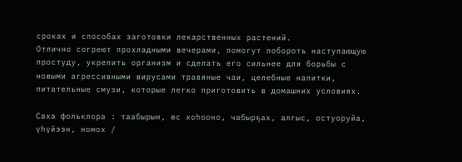сроках и способах заготовки лекарственных растений.
Отлично согреют прохладными вечерами, помогут побороть наступающую простуду, укрепить организм и сделать его сильнее для борьбы с новыми агрессивными вирусами травяные чаи, целебные напитки, питательные смузи, которые легко приготовить в домашних условиях.

Саха фольклора : таабырын, өс хоһооно, чабырҕах, алгыс, остуоруйа, үһүйээн, номох /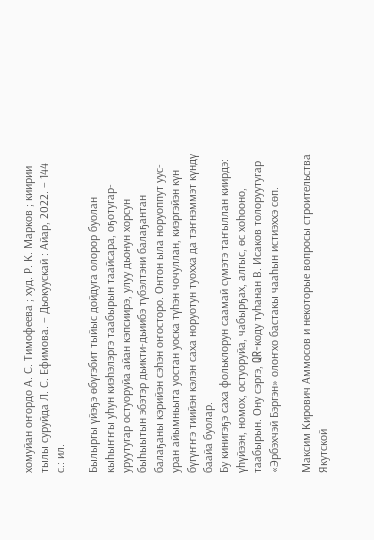хомуйан оҥордо А. С. Тимофеева ; худ. Р. К. Марков ; киирии тылы суруйда Л. С. Ефимова. – Дьокуускай : Айар, 2022. – 144 с.: ил.

Былыргы үйэҕэ өбүгэбит тыйыс дойдуга олорор буолан кыһыҥҥы уһун киэһэлэргэ таабырын таайсара, оҕотугар-уруутугар остуоруйа айан кэпсиирэ, улуу дьонун хорсун быһыытын эбэтэр дьикти-дьиибэ түбэлтэни балаҕантан балаҕаны кэрийэн сэһэн оҥосторо. Онтон ыла норуоппут уус-уран айымньыта уостан уоска түһэн чочуллан, киэргэйэн күн бүгүҥҥэ тиийэн кэлэн саха норуотун туохха да тэҥнэммэт күндү баайа буолар.
Бу кинигэҕэ саха фольклорун саамай сүмэтэ таҥыллан киирдэ: үһүйээн, номох, остуоруйа, чабырҕах, алгыс, өс хоһооно, таабырын. Ону сэргэ, QR-коду туһанан В. Исаков толоруутугар «Эрбэхчэй Бэргэн» олоҥхо бастакы чааһын истиэххэ сөп.

Максим Кирович Аммосов и некоторые вопросы строительства Якутской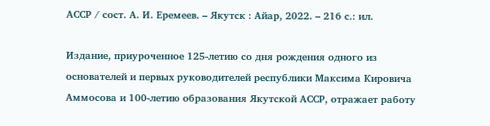АССР / сост. А. И. Еремеев. – Якутск : Айар, 2022. – 216 с.: ил.

Издание, приуроченное 125-летию со дня рождения одного из основателей и первых руководителей республики Максима Кировича Аммосова и 100-летию образования Якутской АССР, отражает работу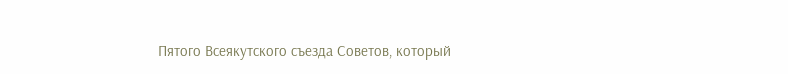Пятого Всеякутского съезда Советов, который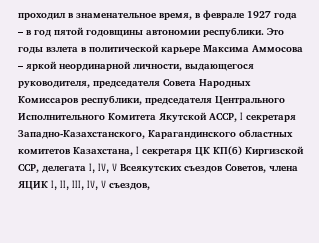проходил в знаменательное время, в феврале 1927 года – в год пятой годовщины автономии республики. Это годы взлета в политической карьере Максима Аммосова – яркой неординарной личности, выдающегося руководителя, председателя Совета Народных Комиссаров республики, председателя Центрального Исполнительного Комитета Якутской АССР, I секретаря Западно-Казахстанского, Карагандинского областных комитетов Казахстана, I секретаря ЦК КП(б) Киргизской ССР, делегата I, IV, V Всеякутских съездов Советов, члена ЯЦИК I, II, III, IV, V съездов,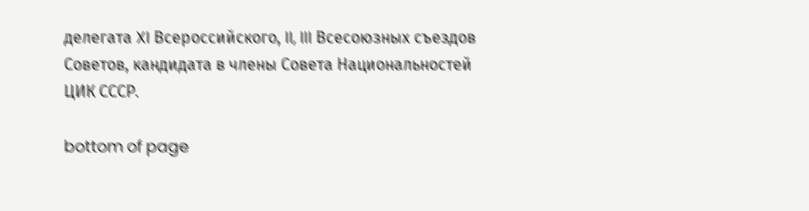делегата XI Всероссийского, II, III Всесоюзных съездов Советов, кандидата в члены Совета Национальностей ЦИК СССР.

bottom of page